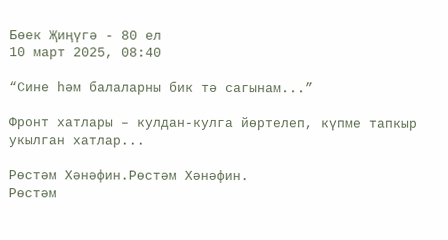Бөек Җиңүгә - 80 ел
10 март 2025, 08:40

“Сине һәм балаларны бик тә сагынам...”

Фронт хатлары – кулдан-кулга йөртелеп, күпме тапкыр укылган хатлар...

Рөстәм Хәнәфин.Рөстәм Хәнәфин.
Рөстәм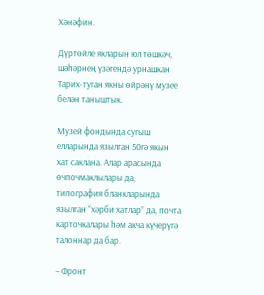Хәнәфин.

Дүртөйле якларын юл төшкәч, шәһәрнең үзәгендә урнашкан Тарих-туган якны өйрәнү музее белән таныштык.

Музей фондында сугыш елларында язылган 50гә якын хат саклана. Алар арасында өчпочмаклылары да, типография бланкларында язылган “хәрби хатлар” да, почта карточкалары һәм акча күчерүгә талоннар да бар.

– Фронт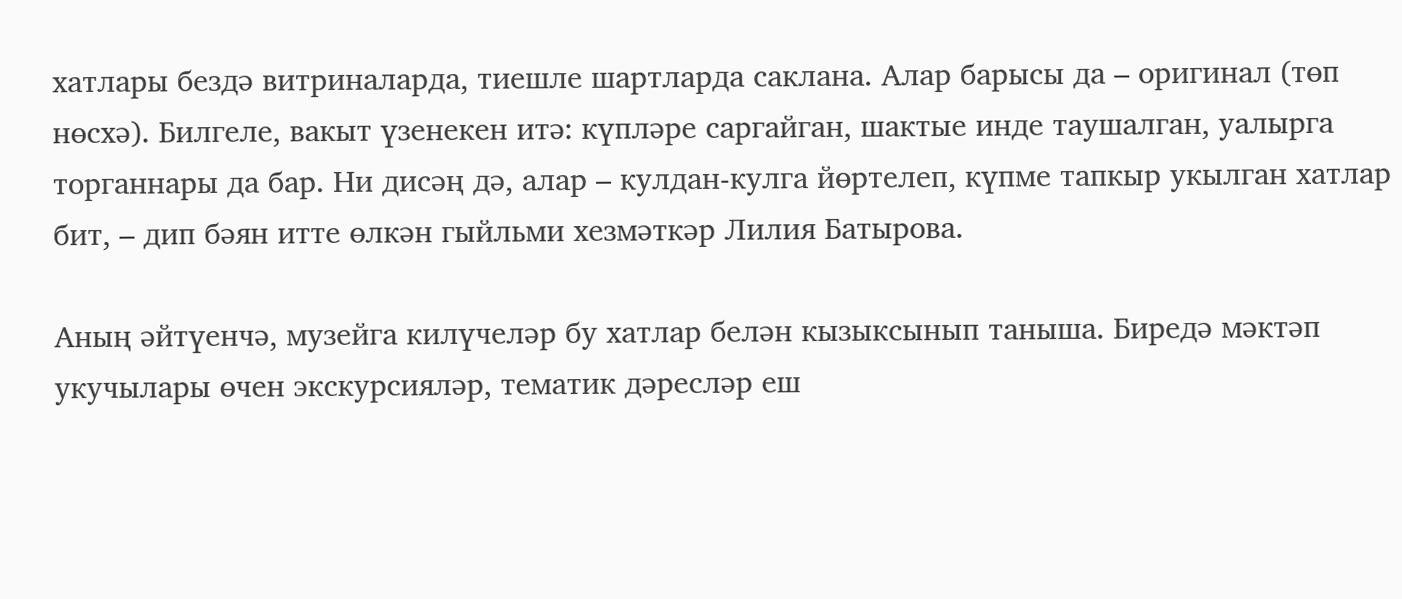хатлары бездә витриналарда, тиешле шартларда саклана. Алар барысы да – оригинал (төп нөсхә). Билгеле, вакыт үзенекен итә: күпләре саргайган, шактые инде таушалган, уалырга торганнары да бар. Ни дисәң дә, алар – кулдан-кулга йөртелеп, күпме тапкыр укылган хатлар бит, – дип бәян итте өлкән гыйльми хезмәткәр Лилия Батырова.

Аның әйтүенчә, музейга килүчеләр бу хатлар белән кызыксынып таныша. Биредә мәктәп укучылары өчен экскурсияләр, тематик дәресләр еш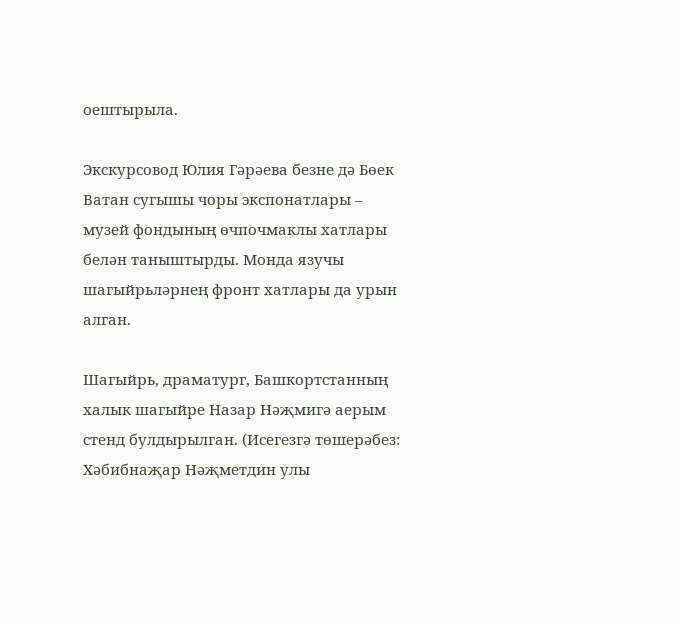оештырыла.

Экскурсовод Юлия Гәрәева безне дә Бөек Ватан сугышы чоры экспонатлары – музей фондының өчпочмаклы хатлары белән таныштырды. Монда язучы шагыйрьләрнең фронт хатлары да урын алган.

Шагыйрь, драматург, Башкортстанның халык шагыйре Назар Нәҗмигә аерым стенд булдырылган. (Исегезгә төшерәбез: Хәбибнаҗар Нәҗметдин улы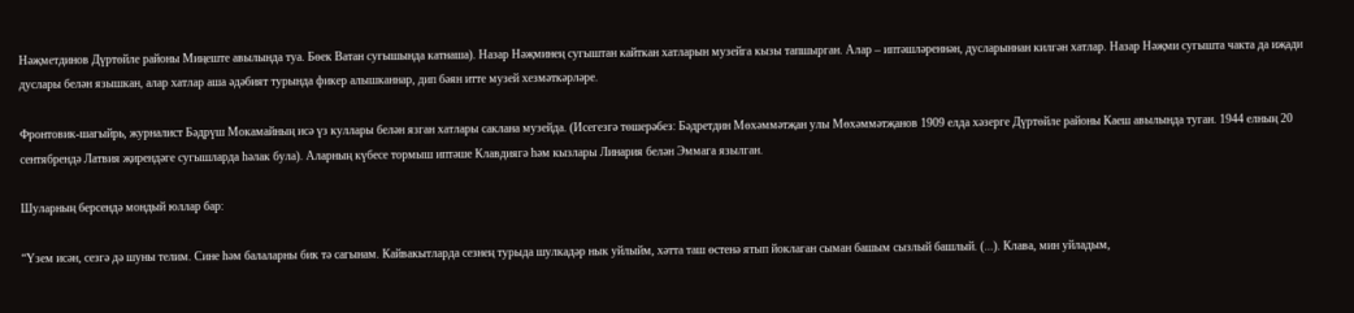Нәҗметдинов Дүртөйле районы Миңеште авылында туа. Бөек Ватан сугышында катнаша). Назар Нәҗминең сугыштан кайткан хатларын музейга кызы тапшырган. Алар – иптәшләреннән, дусларыннан килгән хатлар. Назар Нәҗми сугышта чакта да иҗади дуслары белән язышкан, алар хатлар аша әдәбият турында фикер алышканнар, дип бәян итте музей хезмәткәрләре.

Фронтовик-шагыйрь, журналист Бәдрүш Мокамайның исә үз куллары белән язган хатлары саклана музейда. (Исегезгә төшерәбез: Бәдретдин Мөхәммәтҗан улы Мөхәммәтҗанов 1909 елда хәзерге Дүртөйле районы Каеш авылында туган. 1944 елның 20 сентябрендә Латвия җирендәге сугышларда һәлак була). Аларның күбесе тормыш иптәше Клавдиягә һәм кызлары Линария белән Эммага язылган.

Шуларның берсендә мондый юллар бар:

“Үзем исән, сезгә дә шуны телим. Сине һәм балаларны бик тә сагынам. Кайвакытларда сезнең турыда шулкадәр нык уйлыйм, хәтта таш өстенә ятып йоклаган сыман башым сызлый башлый. (...). Клава, мин уйладым,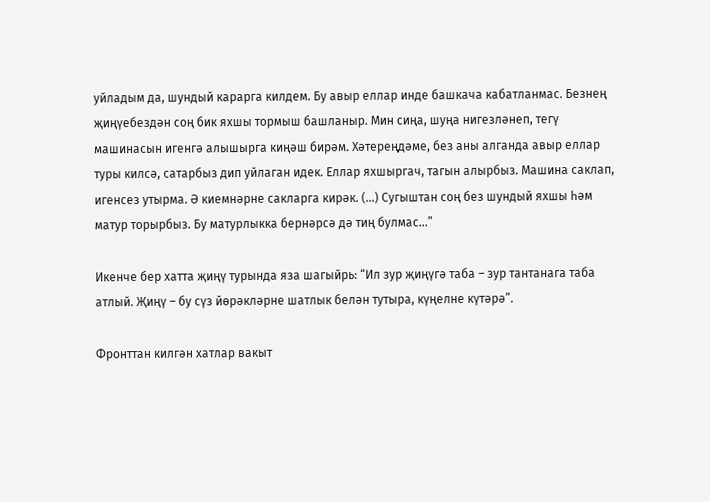уйладым да, шундый карарга килдем. Бу авыр еллар инде башкача кабатланмас. Безнең җиңүебездән соң бик яхшы тормыш башланыр. Мин сиңа, шуңа нигезләнеп, тегү машинасын игенгә алышырга киңәш бирәм. Хәтереңдәме, без аны алганда авыр еллар туры килсә, сатарбыз дип уйлаган идек. Еллар яхшыргач, тагын алырбыз. Машина саклап, игенсез утырма. Ә киемнәрне сакларга кирәк. (...) Сугыштан соң без шундый яхшы һәм матур торырбыз. Бу матурлыкка бернәрсә дә тиң булмас...”

Икенче бер хатта җиңү турында яза шагыйрь: “Ил зур җиңүгә таба – зур тантанага таба атлый. Җиңү – бу сүз йөрәкләрне шатлык белән тутыра, күңелне күтәрә”.

Фронттан килгән хатлар вакыт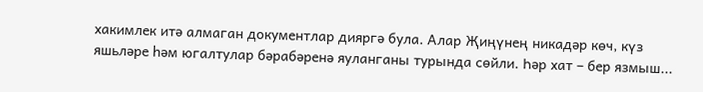хакимлек итә алмаган документлар дияргә була. Алар Җиңүнең никадәр көч, күз яшьләре һәм югалтулар бәрабәренә яуланганы турында сөйли. Һәр хат – бер язмыш...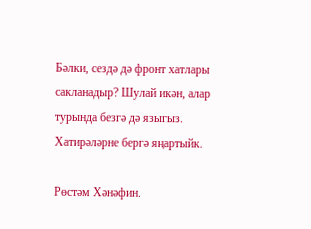Бәлки, сездә дә фронт хатлары сакланадыр? Шулай икән, алар турында безгә дә языгыз. Хатирәләрне бергә яңартыйк.

Рөстәм Хәнәфин.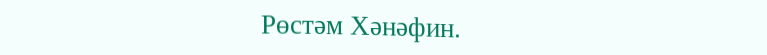Рөстәм Хәнәфин.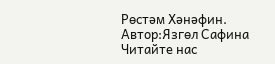Рөстәм Хәнәфин.
Автор:Язгөл Сафина
Читайте нас